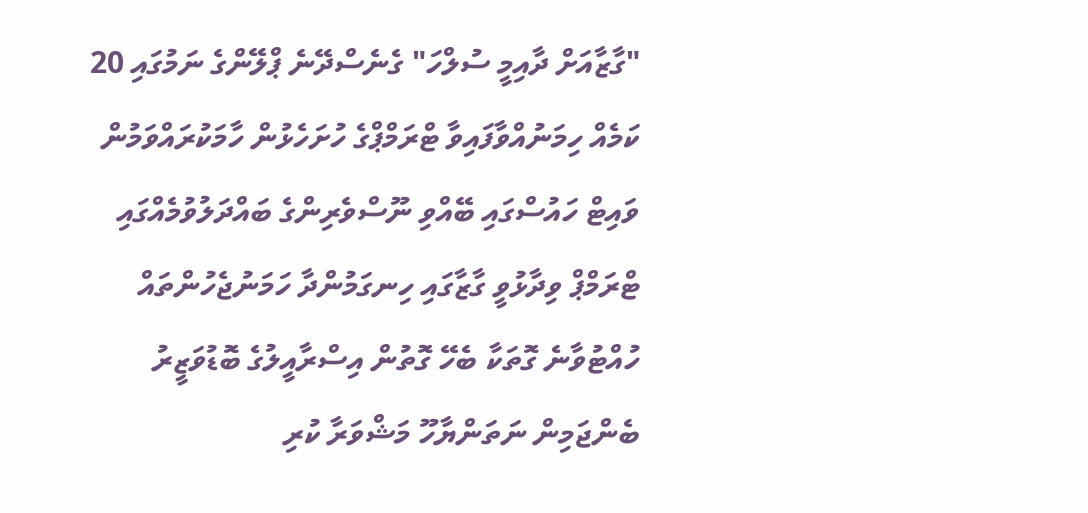"ގާޒާއަށް ދާއިމީ ސުލްހަ" ގެނެސްދޭނެ ޕްލޭންގެ ނަމުގައި 20 ކަމެއް ހިމަނުއްވާފައިވާ ޓްރަމްޕްގެ ހުށަހެޅުން ހާމަކުރައްވަމުން ވައިޓް ހައުސްގައި ބޭއްވި ނޫސްވެރިންގެ ބައްދަލުވުމެއްގައި ޓްރަމްޕް ވިދާޅުވީ ގާޒާގައި ހިނގަމުންދާ ހަމަނުޖެހުންތައް ހުއްޓުވާނެ ގޮތަކާ ބެހޭ ގޮތުން އިސްރާއީލުގެ ބޮޑުވަޒީރު ބެންޖަމިން ނަތަންޔާހޫ މަޝްވަރާ ކުރި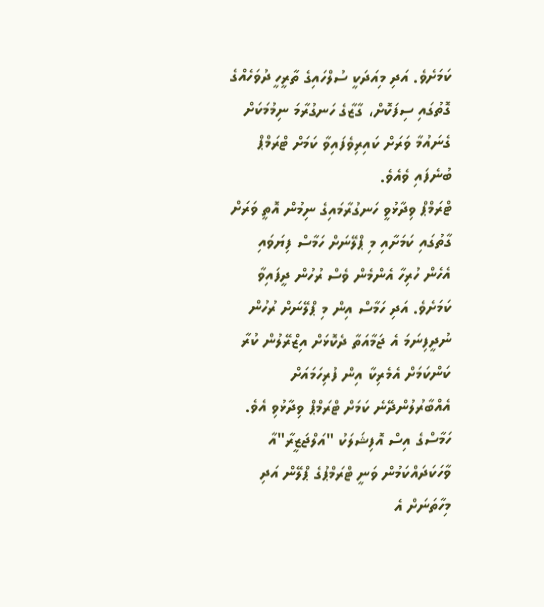ކަމަށެވެ. އަދި މިއަދަކީ ސުލްހައިގެ ތާރީހީ ދުވަހެއްގެ ގޮތުގައި ސިފަކޮށް، ގާޒާގެ ހަނގުރާމަ ނިމުމަކަށް ގެނައުމާ ވަރަށް ކައިރިވެފައިވާ ކަމަށް ޓްރަމްޕް ބުނެފައި ވެއެވެ.
ޓްރަމްޕް ވިދާޅުވީ ހަނގުރާމައިގެ ނިމުން އޮތީ ވަރަށް ގާތުގައި ކަމަށާއި މި ޕްލޭނަށް ހަމާސް ފިޔަވައި އެހެން ހުރިހާ އެންމެން ވެސް ރުހުން ދީފައިވާ ކަމަށެވެ. އަދި ހަމާސް އިން މި ޕްލޭނަށް ރުހުން ނުދީފިނަމަ އެ ޖަމާއަތާ ދެކޮޅަށް އިޒްރޭލުން ކުރާ ކަންކަމަށް އެމެރިކާ އިން ފުރިހަމައަށް އެއްބާރުލުންދޭނެ ކަމަށް ޓްރަމްޕް ވިދާޅުވި އެވެ.
ހަމާސްގެ އިސް އޮފިޝަލަކު "އަލްޖަޒީރާ"އާ ވާހަކަދައްކަމުން ވަނީ ޓްރަމްޕުގެ ޕްލޭން އަދި މިހާތަނަށް އެ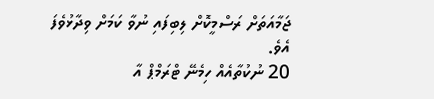ޖަމާއަތަށް ރަސްމީކޮށް ލިބިފައި ނުވާ ކަމަށް ވިދާޅުވެފަ އެވެ.
20 ނުކުތާއެއް ހިމެނޭ ޓްރަމްޕް އާ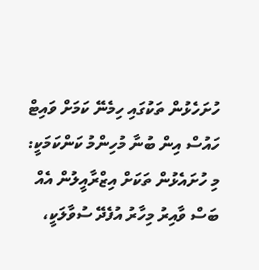ހުށަހެޅުން ތަކުގައި ހިމެނޭ ކަމަށް ވައިޓް ހައުސް އިން ބުނާ މުހިންމު ކަންކަމަކީ:
މި ހުށައެޅުން ތަކަށް އިޒްރާއީލުން އެއް ބަސް ވާއިރު މިހާރު އުފެދޭ ސުވާލަކީ،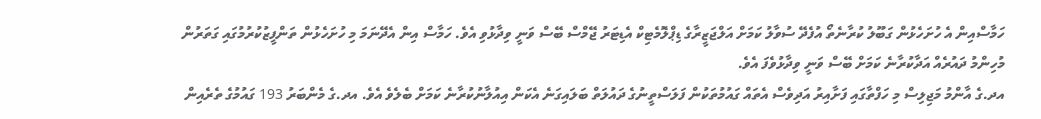ހަމާސްއިން އެ ހުށަހެޅުން ގަބޫލު ކުރާނެތޯ އުފެދޭ ސުވާލު ކަމަށް އަލްޖަޒީރާގެ ޑިޕްލޮމެޓިކް އެޑިޓަރު ޖޭމްސް ބޭސް ވަނީ ވިދާޅުވި އެވެ. ހަމާސް އިން އެދޭނަމަ މި ހުށަހެޅުން ތަންފީޒުކުރުމުގައި ގަތަރުން މުހިންމު ދައުރެއް އަދާކުރާނެ ކަމަށް ބޭސް ވަނީ ވިދާޅުވެފަ އެވެ.
އދ.ގެ އާންމު މަޖިލިސް މި ހަފްތާގައި ފަށާއިރު އަދިވެސް އެތައް ގައުމުތަކުން ފަލަސްތީނުގެ ދައުލަތް ބަލައިގަނެ އެކަން އިއުލާނުކުރާނެ ކަމަށް ބެލެވެ އެވެ. އދ.ގެ މެންބަރު 193 ގައުމުގެ ތެރެއިން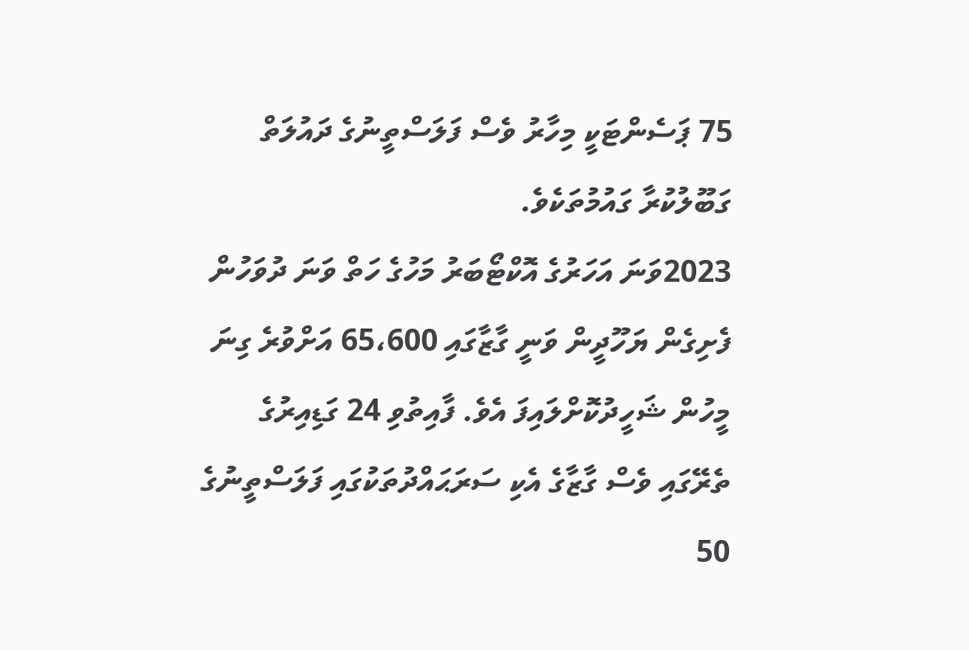75 ޕަސެންޓަކީ މިހާރު ވެސް ފަލަސްތީނުގެ ދައުލަތް ގަބޫލުކުރާ ގައުމުތަކެވެ.
2023ވަނަ އަހަރުގެ އޮކްޓޯބަރު މަހުގެ ހަތް ވަނަ ދުވަހުން ފެށިގެން ޔަހޫދީން ވަނީ ގާޒާގައި 65،600 އަށްވުރެ ގިނަ މީހުން ޝަހީދުކޮށްލައިފަ އެވެ. ފާއިތުވި 24 ގަޑިއިރުގެ ތެރޭގައި ވެސް ގާޒާގެ އެކި ސަރަޙައްދުތަކުގައި ފަލަސްތީނުގެ 50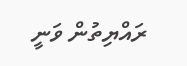ރައްޔިތުން ވަނީ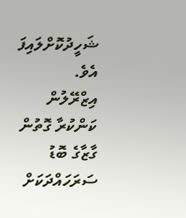ޝަހީދުކޮށްލައިފަ އެވެ.
އިޒްރޭލުން ކަންކުރާ ގޮތުން ގާޒާގެ ބޮޑު ސަރަހައްދަކަށް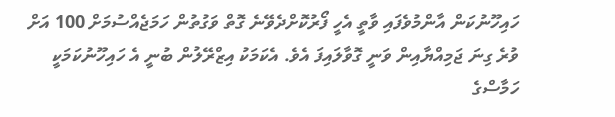ހައިހޫނުކަން އާންމުވެފައި ވާތީ އެހީ ފޯރުކޮށްދެވޭނެ ގޮތް ވަގުތުން ހަމަޖެއްސުމަށް 100 އަށް ވުރެ ގިނަ ޖަމިއްޔާއިން ވަނީ ގޮވާލައިފަ އެވެ. އެކަމަކު އިޒްރޭލުން ބުނީ އެ ހައިހޫނުކަމަކީ ހަމާސްގެ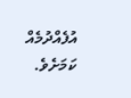އުފެއްދުމެއް ކަމަށެވެ.